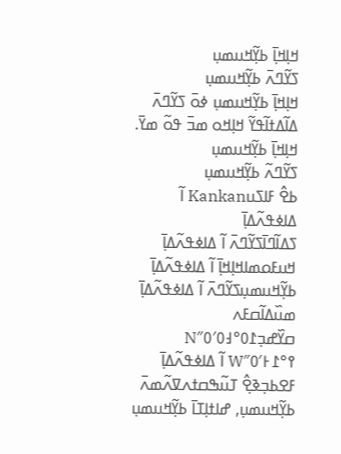ߞߊ߲ߞߊ߲߫ ߕߌ߲߬ߞߎߘߎ߲
ߖߌ߬ߣߍ߫ ߕߌ߲߬ߞߎߘߎ߲
ߞߊ߲ߞߊ߲߫ ߕߌ߲߬ߞߎߘߎ߲ ߦߋ߫ ߖߌ߬ߣߍ߫ ߡߊ߬ߡߙߊ߬ߟߌ߬ ߞߊ߲ߞߋ ߘߏ߫ ߟߋ߬ ߘߌ߫.
ߞߊ߲ߞߊ߲߫ ߕߌ߲߬ߞߎߘߎ߲
ߖߌ߬ߣߍ߬ ߕߌ߲߬ߞߎߘߎ߲
ߕߐ߮ ߓߊߖߎKankan ߊ߬ ߡߊߦߟߍ߬ߡߊ߲߫
ߖߡߊ߬ߣߊ߫ߖߌ߬ߣߍ߫ ߊ߬ ߡߊߦߟߍ߬ߡߊ߲߫
ߞߎߓߋߘߊߞߊ߲ߞߊ߲߫ ߊ߬ ߡߊߦߟߍ߬ߡߊ߲߫
ߕߌ߲߬ߞߎߘߎ߲ߖߌ߬ߣߍ߫ ߊ߬ ߡߊߦߟߍ߬ߡߊ߲߫
ߘߎ߰ߡߊ߬ߛߓߍ ߛߌ߰ߝߏ߲߁߀°߃߀′߀″N ߉°߁߅′߀″W ߊ߬ ߡߊߦߟߍ߬ߡߊ߲߫
ߓߐߕߏ߲ߢߐ߲߮ ߠߎ߬ߒߛߙߍߜߍ߬ߘߍ߫ ߕߌ߲߬ߞߎߘߎ߲, ߝߊߙߊ߲ߠߊ߫ ߕߌ߲߬ߞߎߘߎ߲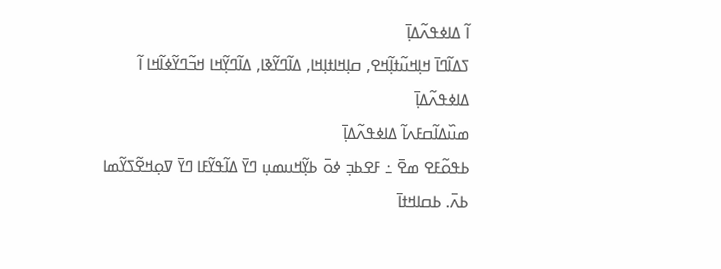ߊ߬ ߡߊߦߟߍ߬ߡߊ߲߫
ߖߡߊ߬ߣߊ߫ ߞߊ߲ߞߎ߬ߙߊ߲߬ߞߐ, ߛߊ߲ߞߊߙߊ߲ߞߊ, ߡߊ߬ߣߌ߬ߢߊ, ߡߊ߬ߣߌ߲߬ߞߊ ߞߏ߬ߣߌ߬ߦߊ߬ߞߊ ߊ߬ ߡߊߦߟߍ߬ߡߊ߲߫
ߘߎ߰ߡߊ߬ߛߓߍߊ߬ ߡߊߦߟߍ߬ߡߊ߲߫
ߕߟߋ߬ߓߐ ߘߐ߫ ߸ ߓߐߕߏ߲ ߦߋ߫ ߕߌ߲߬ߞߎߘߎ߲ ߣߌ߫ ߡߊ߬ߟߌ߬ߓߊ ߣߌ߫ ߜߋ߲ߞߐ߬ߖߌ߬ߘߊ ߕߍ߫. ߕߛߊߞߙߊ߫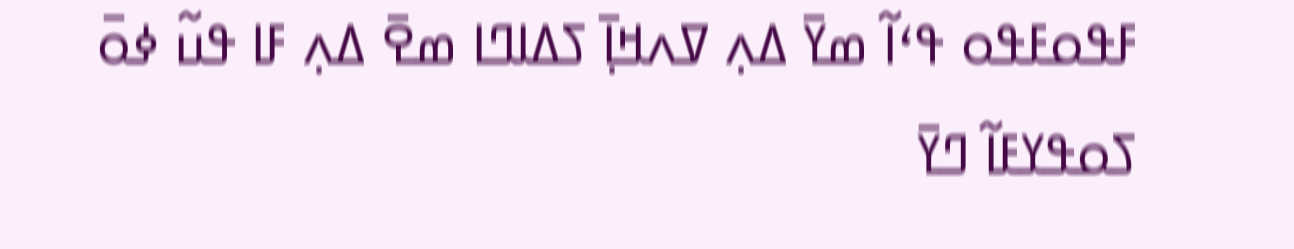ߓߟߋߓߟߋ ߟߵߊ߬ ߘߌ߫ ߡߍ߲ ߜߍߞߊ߲߫ ߖߡߊߣߊ ߘߐ߫ ߡߍ߲ ߓߊ ߟߎ߬ ߦߋ߫ ߖߋߟߌߓߊ߬ ߣߌ߫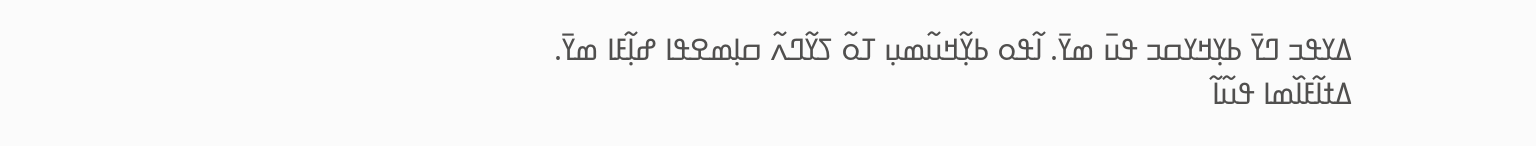ߡߌߟߏ ߣߌ߫ ߕߌ߲ߞߌߛߏ ߟߎ߫ ߘߌ߫. ߊ߬ߟߋ ߕߌ߲߬ߞߎ߬ߘߎ߲ ߠߋ߬ ߖߌ߬ߣߍ߬ ߛߊ߲ߘߐߟߊ ߝߊ߲߬ߓߊ ߘߌ߫.
ߡߙߊ߬ߓߊ߰ߘߊ ߟߎ߬ߊ߬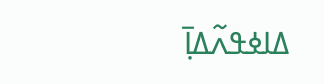ߡߊߦߟߍ߬ߡߊ߲߫